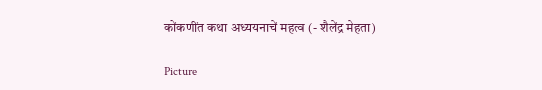कोंकणींत कथा अध्ययनाचें महत्व (- शैलेंद्र मेहता)

Picture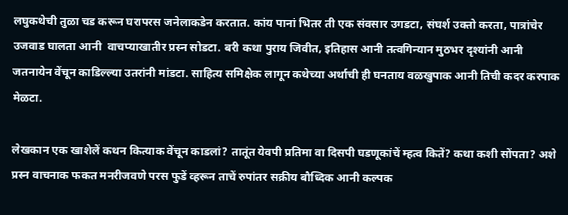लघुकथेची तुळा चड करून घरापरस जनेलाकडेन करतात. कांय पानां भितर ती एक संवसार उगडटा, संघर्श उक्तो करता, पात्रांचेर उजवाड घालता आनी  वाचप्याखातीर प्रस्न सोडटा. बरी कथा पुराय जिवीत, इतिहास आनी तत्वगिन्यान मुठभर दृश्यांनी आनी जतनायेन वेंचून काडिल्ल्या उतरांनी मांडटा. साहित्य समिक्षेक लागून कथेच्या अर्थाची ही घनताय वळखुपाक आनी तिची कदर करपाक मेळटा.

लेखकान एक खाशेलें कथन कित्याक वेंचून काडलां? तातूंत येवपी प्रतिमा वा दिसपी घडणूकांचें म्हत्व कितें? कथा कशी सोंपता? अशे प्रस्न वाचनाक फकत मनरीजवणे परस फुडें व्हरून ताचें रुपांतर सक्रीय बौध्दिक आनी कल्पक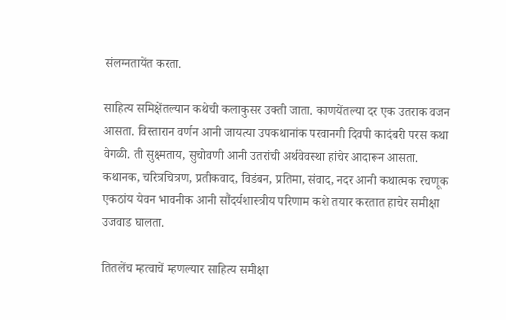संलग्नतायेंत करता.

साहित्य समिक्षेंतल्यान कथेची कलाकुसर उक्ती जाता. काणयेंतल्या दर एक उतराक वजन आसता. विस्तारान वर्णन आनी जायत्या उपकथानांक परवानगी दिवपी कादंबरी परस कथा वेगळी. ती सुक्ष्मताय, सुचोवणी आनी उतरांची अर्थवेवस्था हांचेर आदारून आसता. कथानक, चरित्रचित्रण, प्रतीकवाद, विडंबन, प्रतिमा, संवाद, नदर आनी कथात्मक रचणूक एकठांय येवन भावनीक आनी सौंदर्यशास्त्रीय परिणाम कशे तयार करतात हाचेर समीक्षा उजवाड घालता.

तितलेंच म्हत्वाचें म्हणल्यार साहित्य समीक्षा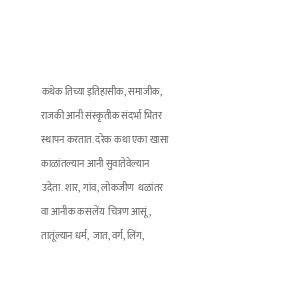कथेक तिच्या इतिहासीक, समाजीक, राजकी आनी संस्कृतीक संदर्भा भितर स्थापन करतात. दरेक कथा एका खासा काळांतल्यान आनी सुवातेवेल्यान उदेता. शार, गांव, लोकजीण  थळांतर वा आनीक कसलेंय  चित्रण आसूं , तातूंल्यान धर्म,  जात, वर्ग, लिंग,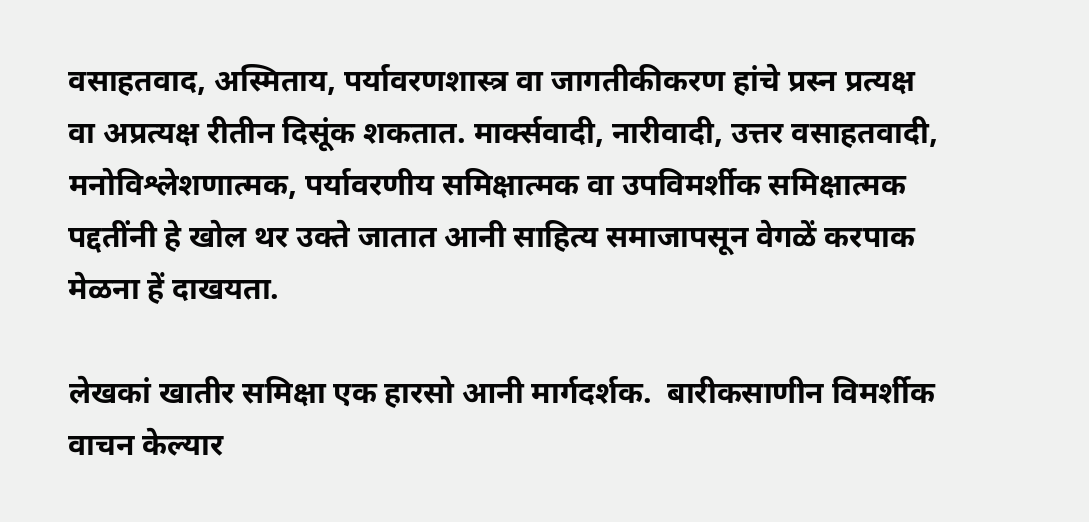वसाहतवाद, अस्मिताय, पर्यावरणशास्त्र वा जागतीकीकरण हांचे प्रस्न प्रत्यक्ष वा अप्रत्यक्ष रीतीन दिसूंक शकतात. मार्क्सवादी, नारीवादी, उत्तर वसाहतवादी, मनोविश्लेशणात्मक, पर्यावरणीय समिक्षात्मक वा उपविमर्शीक समिक्षात्मक पद्दतींनी हे खोल थर उक्ते जातात आनी साहित्य समाजापसून वेगळें करपाक मेळना हें दाखयता.

लेखकां खातीर समिक्षा एक हारसो आनी मार्गदर्शक.  बारीकसाणीन विमर्शीक वाचन केल्यार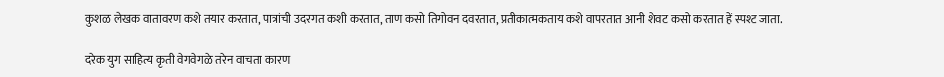कुशळ लेखक वातावरण कशे तयार करतात, पात्रांची उदरगत कशी करतात, ताण कसो तिगोवन दवरतात, प्रतीकात्मकताय कशे वापरतात आनी शेवट कसो करतात हें स्पश्ट जाता.

दरेक युग साहित्य कृती वेगवेगळे तरेन वाचता कारण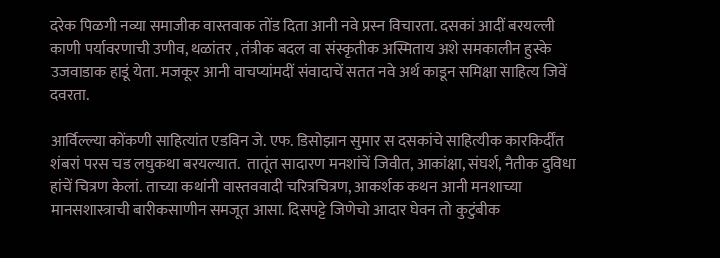दरेक पिळगी नव्या समाजीक वास्तवाक तोंड दिता आनी नवे प्रस्न विचारता. दसकां आदीं बरयल्ली काणी पर्यावरणाची उणीव, थळांतर , तंत्रीक बदल वा संस्कृतीक अस्मिताय अशे समकालीन हुस्के उजवाडाक हाडूं येता. मजकूर आनी वाचप्यांमदीं संवादाचें सतत नवे अर्थ काडून समिक्षा साहित्य जिवें दवरता.

आर्विल्ल्या कोंकणी साहित्यांत एडविन जे. एफ. डिसोझान सुमार स दसकांचे साहित्यीक कारकिर्दींत शंबरां परस चड लघुकथा बरयल्यात.  तातूंत सादारण मनशांचें जिवीत, आकांक्षा, संघर्श, नैतीक दुविधा हांचें चित्रण केलां. ताच्या कथांनी वास्तववादी चरित्रचित्रण, आकर्शक कथन आनी मनशाच्या मानसशास्त्राची बारीकसाणीन समजूत आसा. दिसपट्टे जिणेचो आदार घेवन तो कुटुंबीक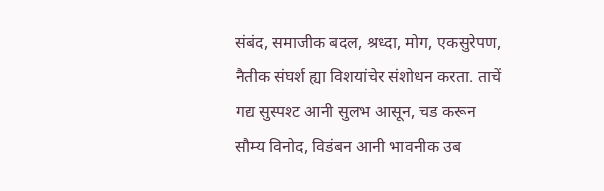संबंद, समाजीक बदल, श्रध्दा, मोग, एकसुरेपण, नैतीक संघर्श ह्या विशयांचेर संशोधन करता. ताचें गद्य सुस्पश्ट आनी सुलभ आसून, चड करून सौम्य विनोद, विडंबन आनी भावनीक उब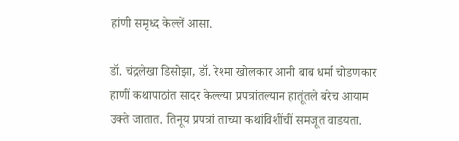हांणी समृध्द केल्लें आसा.

डॉ. चंद्रलेखा डिसोझा, डॉ. रेश्मा खोलकार आनी बाब धर्मा चोडणकार हाणीं कथापाठांत सादर केल्ल्या प्रपत्रांतल्यान हातूंतले बरेच आयाम उक्ते जातात. तिनूय प्रपत्रां ताच्या कथांविशींचीं समजूत वाडयता.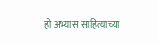हो अभ्यास साहित्याच्या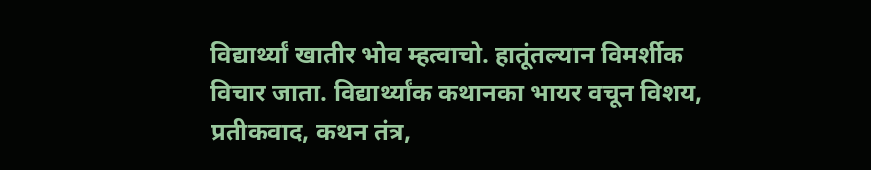विद्यार्थ्यां खातीर भोव म्हत्वाचो. हातूंतल्यान विमर्शीक विचार जाता. विद्यार्थ्यांक कथानका भायर वचून विशय, प्रतीकवाद, कथन तंत्र,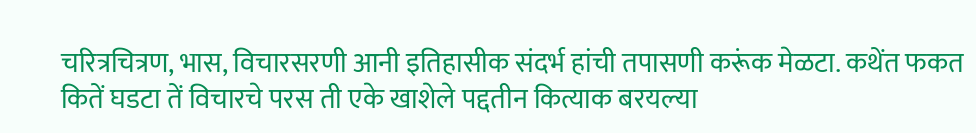चरित्रचित्रण, भास, विचारसरणी आनी इतिहासीक संदर्भ हांची तपासणी करूंक मेळटा. कथेंत फकत कितें घडटा तें विचारचे परस ती एके खाशेले पद्दतीन कित्याक बरयल्या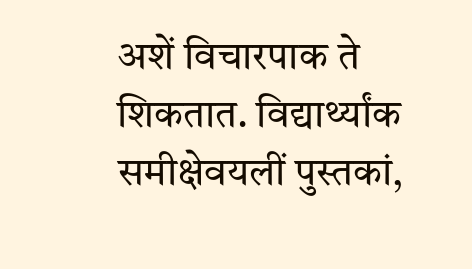अशें विचारपाक ते शिकतात. विद्यार्थ्यांक समीक्षेवयलीं पुस्तकां,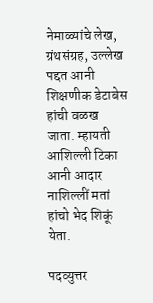नेमाळ्यांचे लेख, ग्रंथसंग्रह, उल्लेख पद्दत आनी शिक्षणीक डेटाबेस हांची वळख जाता. म्हायती  आशिल्ली टिका आनी आदार नाशिल्लीं मतां हांचो भेद शिकूं येता.

पदव्युत्तर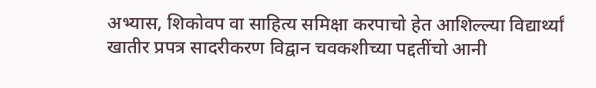अभ्यास, शिकोवप वा साहित्य समिक्षा करपाचो हेत आशिल्ल्या विद्यार्थ्यां खातीर प्रपत्र सादरीकरण विद्वान चवकशीच्या पद्दतींचो आनी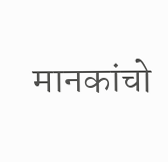मानकांचो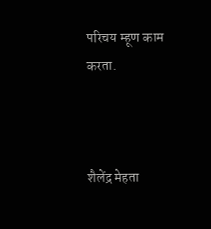परिचय म्हूण काम करता.



शैलेंद्र मेहता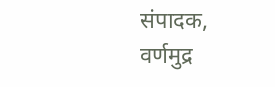संपादक, वर्णमुद्र